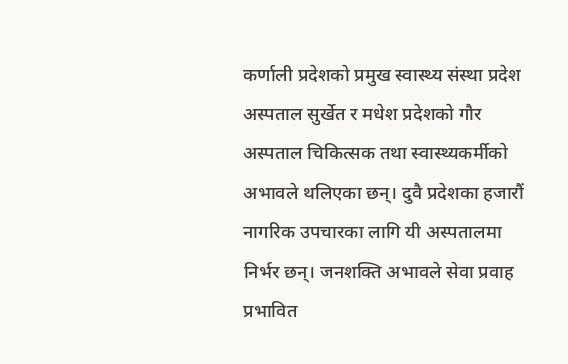कर्णाली प्रदेशको प्रमुख स्वास्थ्य संस्था प्रदेश अस्पताल सुर्खेत र मधेश प्रदेशको गौर अस्पताल चिकित्सक तथा स्वास्थ्यकर्मीको अभावले थलिएका छन्। दुवै प्रदेशका हजारौं नागरिक उपचारका लागि यी अस्पतालमा निर्भर छन्। जनशक्ति अभावले सेवा प्रवाह प्रभावित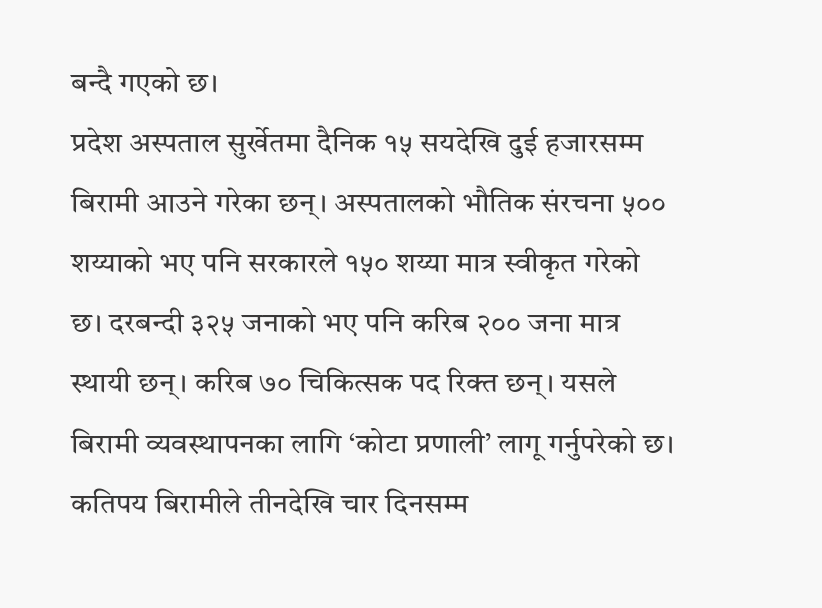बन्दै गएको छ।
प्रदेश अस्पताल सुर्खेतमा दैनिक १५ सयदेखि दुई हजारसम्म बिरामी आउने गरेका छन्। अस्पतालको भौतिक संरचना ५०० शय्याको भए पनि सरकारले १५० शय्या मात्र स्वीकृत गरेको छ। दरबन्दी ३२५ जनाको भए पनि करिब २०० जना मात्र स्थायी छन्। करिब ७० चिकित्सक पद रिक्त छन्। यसले बिरामी व्यवस्थापनका लागि ‘कोटा प्रणाली’ लागू गर्नुपरेको छ। कतिपय बिरामीले तीनदेखि चार दिनसम्म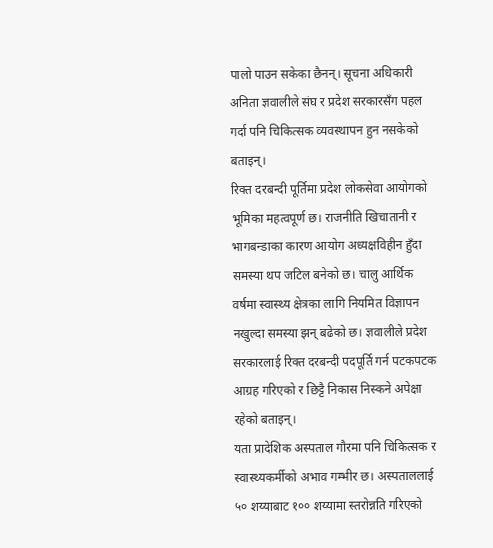पालो पाउन सकेका छैनन्। सूचना अधिकारी अनिता ज्ञवालीले संघ र प्रदेश सरकारसँग पहल गर्दा पनि चिकित्सक व्यवस्थापन हुन नसकेको बताइन्।
रिक्त दरबन्दी पूर्तिमा प्रदेश लोकसेवा आयोगको भूमिका महत्वपूर्ण छ। राजनीति खिचातानी र भागबन्डाका कारण आयोग अध्यक्षविहीन हुँदा समस्या थप जटिल बनेको छ। चालु आर्थिक वर्षमा स्वास्थ्य क्षेत्रका लागि नियमित विज्ञापन नखुल्दा समस्या झन् बढेको छ। ज्ञवालीले प्रदेश सरकारलाई रिक्त दरबन्दी पदपूर्ति गर्न पटकपटक आग्रह गरिएको र छिट्टै निकास निस्कने अपेक्षा रहेको बताइन्।
यता प्रादेशिक अस्पताल गौरमा पनि चिकित्सक र स्वास्थ्यकर्मीको अभाव गम्भीर छ। अस्पताललाई ५० शय्याबाट १०० शय्यामा स्तरोन्नति गरिएको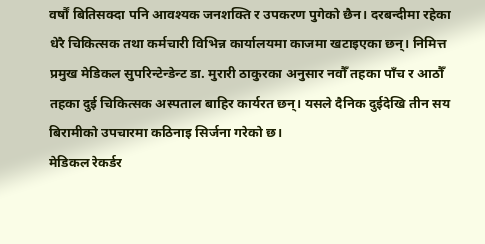वर्षौं बितिसक्दा पनि आवश्यक जनशक्ति र उपकरण पुगेको छैन। दरबन्दीमा रहेका धेरै चिकित्सक तथा कर्मचारी विभिन्न कार्यालयमा काजमा खटाइएका छन्। निमित्त प्रमुख मेडिकल सुपरिन्टेन्डेन्ट डा. मुरारी ठाकुरका अनुसार नवौँ तहका पाँच र आठौँ तहका दुई चिकित्सक अस्पताल बाहिर कार्यरत छन्। यसले दैनिक दुईदेखि तीन सय बिरामीको उपचारमा कठिनाइ सिर्जना गरेको छ।
मेडिकल रेकर्डर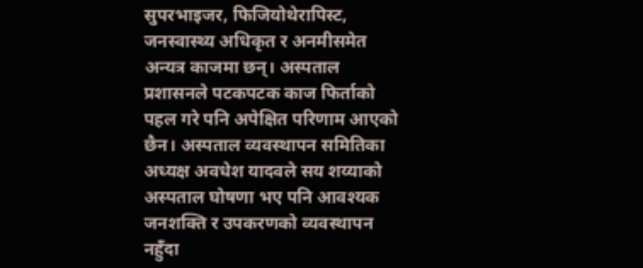सुपरभाइजर, फिजियोथेरापिस्ट, जनस्वास्थ्य अधिकृत र अनमीसमेत अन्यत्र काजमा छन्। अस्पताल प्रशासनले पटकपटक काज फिर्ताको पहल गरे पनि अपेक्षित परिणाम आएको छैन। अस्पताल व्यवस्थापन समितिका अध्यक्ष अवधेश यादवले सय शय्याको अस्पताल घोषणा भए पनि आवश्यक जनशक्ति र उपकरणको व्यवस्थापन नहुँदा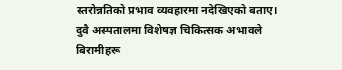स्तरोन्नतिको प्रभाव व्यवहारमा नदेखिएको बताए।
दुवै अस्पतालमा विशेषज्ञ चिकित्सक अभावले बिरामीहरू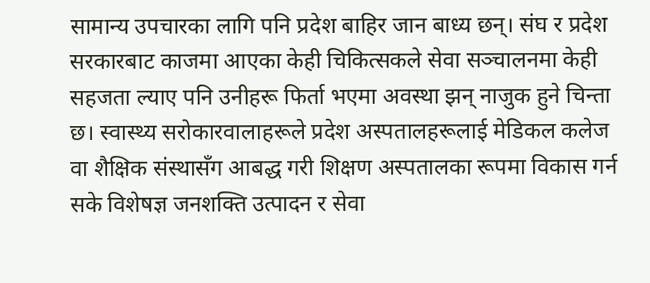सामान्य उपचारका लागि पनि प्रदेश बाहिर जान बाध्य छन्। संघ र प्रदेश सरकारबाट काजमा आएका केही चिकित्सकले सेवा सञ्चालनमा केही सहजता ल्याए पनि उनीहरू फिर्ता भएमा अवस्था झन् नाजुक हुने चिन्ता छ। स्वास्थ्य सरोकारवालाहरूले प्रदेश अस्पतालहरूलाई मेडिकल कलेज वा शैक्षिक संस्थासँग आबद्ध गरी शिक्षण अस्पतालका रूपमा विकास गर्न सके विशेषज्ञ जनशक्ति उत्पादन र सेवा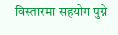विस्तारमा सहयोग पुग्ने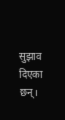सुझाव दिएका छन्।